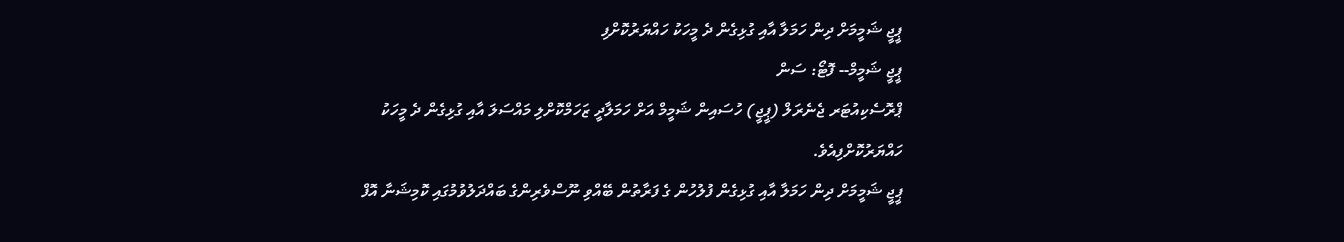ޕީޖީ ޝަމީމަށް ދިން ހަމަލާ އާއި ގުޅިގެން ދެ މީހަކު ހައްޔަރުކޮށްފި
ޕީޖީ ޝަމީމް-- ފޮޓޯ: ސަން
ޕްރޮސެކިއުޓަރ ޖެނެރަލް (ޕީޖީ) ހުސައިން ޝަމީމް އަށް ހަމަލާދީ ޒަހަމްކޮށްލި މައްސަލަ އާއި ގުޅިގެން ދެ މީހަކު ހައްޔަރުކޮށްފިއެވެ.
ޕީޖީ ޝަމީމަށް ދިން ހަމަލާ އާއި ގުޅިގެން ފުލުހުން ގެ ފަރާތުން ބޭއްވި ނޫސްވެރިންގެ ބައްދަލުވުމުގައި ކޮމިޝަނާ އޮފް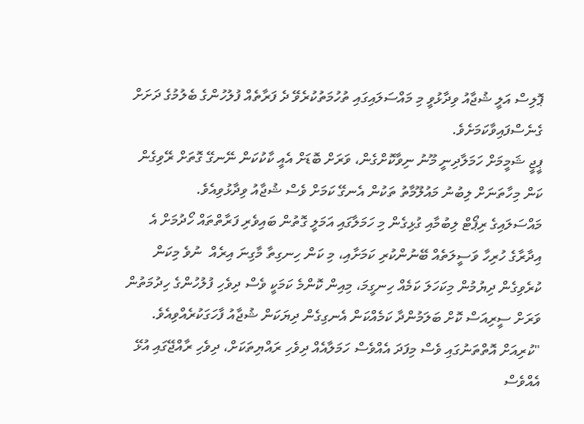ޕޮލިސް އަލީ ޝުޖާއު ވިދާޅުވީ މި މައްސަލައިގައި ތުހުމަތުކުރެވޭ ދެ ފަރާތެއް ފުލުހުންގެ ބެލުމުގެ ދަށަށް ގެނެސްފައިވާކަމަށެވެ.
ޕީޖީ ޝަމީމަށް ހަމަލާދިނީ މޫނު ނިވާކޮށްގެން، ވަރަށް ބޮޑަށް އެއީ ކާކުކަން ނޭނގޭ ގޮތަށް ރޭވިގެން ކަން މިހާތަނަށް ލިބުނު މައުލޫމާތު ތަކުން އެނގޭ ކަމަށް ވެސް ޝުޖާއު ވިދާޅުވިއެވެ.
މައްސަލައިގެ ރިޕޯޓް ލިބުމާއި ގުޅިގެން މި ހަމަލާގައި އަމަލީ ގޮތުން ބައިވެރި ފަރާތްތައް ހޯދުމަށް އެ އިދާރާގެ ހުރިހާ ވަސީލަތެއް ބޭނުންކުރި ކަމަށާއި، މި ކަން ހިނގިތާ މާގިނަ އިރެއް  ނުވެ މިކަން ކުރެވިގެން ދިޔުމުން މިކަހަލަ ކަމެއް ހިނގީމަ، މިއިން ކޮންމެ ކަމަކީ ވެސް ދިވެހި ފުލުހުންގެ ހިދުމަތުން ވަރަށް ސީރިއަސް ކޮށް ބަލަމުންދާ ކަމެއްކަން އެނގިގެން ދިޔަކަން ޝުޖާއު ފާހަގަކުރެއްވިއެވެ.
"ކުރިއަށް އޮތްތަނުގައި ވެސް މިފަދަ އެއްވެސް ހަމަލާއެއް ދިވެހި ރައްޔިތަކަށް، ދިވެހި ރާއްޖޭގައި އުޅޭ އެއްވެސް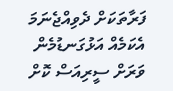ފަރާތަކަށް ދެވިއްޖެނަމަ އެކަމެއް އަޅުގަނޑުމެން ވަރަށް ސީރިއަސް ކޮށް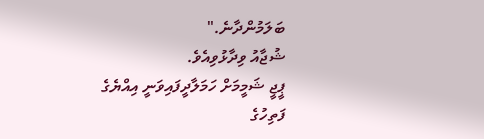ބަލަމުންދާނެ."
ޝުޖާއު ވިދާޅުވިއެވެ.
ޕީޖީ ޝަމީމަށް ހަމަލާދީފައިވަނީ އިއްޔެގެ ފަތިހުގެ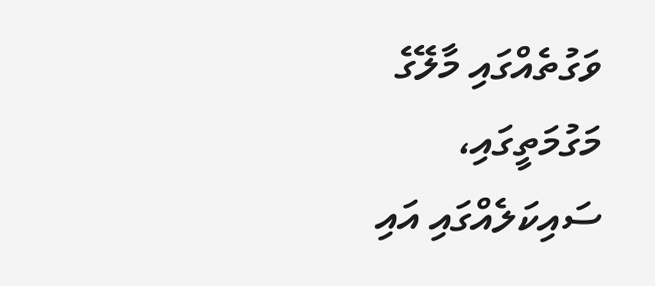ވަގުތެއްގައި މާލޭގެ މަގުމަތީގައި، ސައިކަލެއްގައި އައި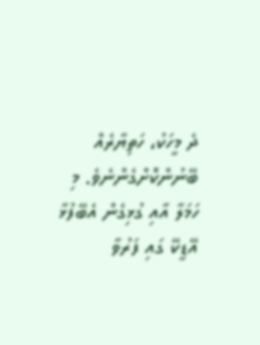ދެ މީހަކު، ހަތިޔާރެއް ބޭނުންކޮށްގެންނެވެ. މި ހަމަލާ އާއި ގުޅިގެން އެބޭފުޅާ އޭޑީކޭ ގައި ފަރުވާ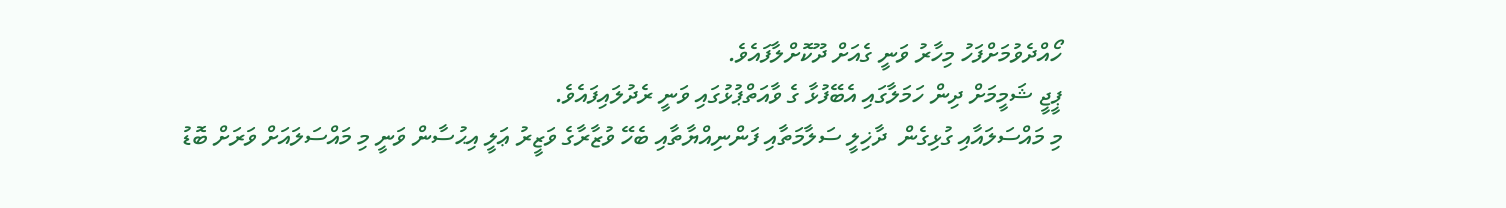ހޯއްދެވުމަށްފަހު މިހާރު ވަނީ ގެއަށް ދޫކޮށްލާފައެވެ.
ޕީޖީ ޝަމީމަށް ދިން ހަމަލާގައި އެބޭފުޅާ ގެ ވާއަތްޕުޅުގައި ވަނީ ރެދުލައިފައެވެ.
މި މައްސަލައާއި ގުޅިގެން  ދާޚިލީ ސަލާމަތާއި ފަންނިއްޔާތާއި ބެހޭ ވުޒާރާގެ ވަޒީރު ޢަލީ އިޙުސާން ވަނީ މި މައްސަލައަށް ވަރަށް ބޮޑު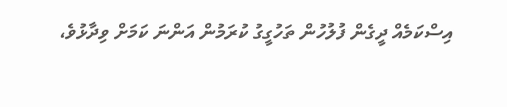އިސްކަމެއް ދީގެން ފުލުހުން ތަހުގީގު ކުރަމުން އަންނަ ކަމަށް ވިދާޅުވެ،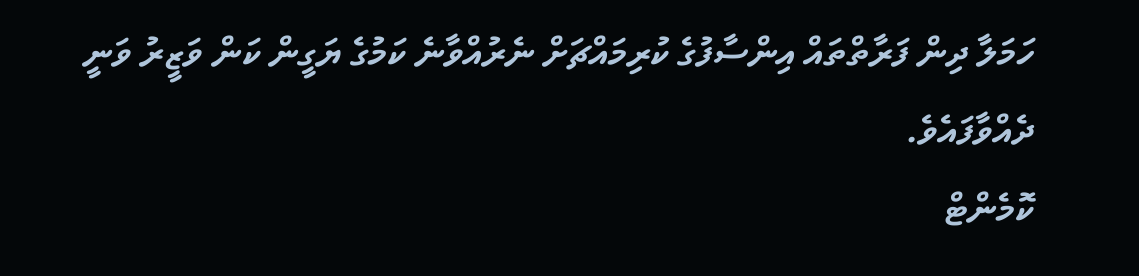ހަމަލާ ދިން ފަރާތްތައް އިންސާފުގެ ކުރިމައްޗަށް ނެރުއްވާނެ ކަމުގެ ޔަގީން ކަން ވަޒީރު ވަނީ ދެއްވާފައެވެ.
ކޮމެންޓް